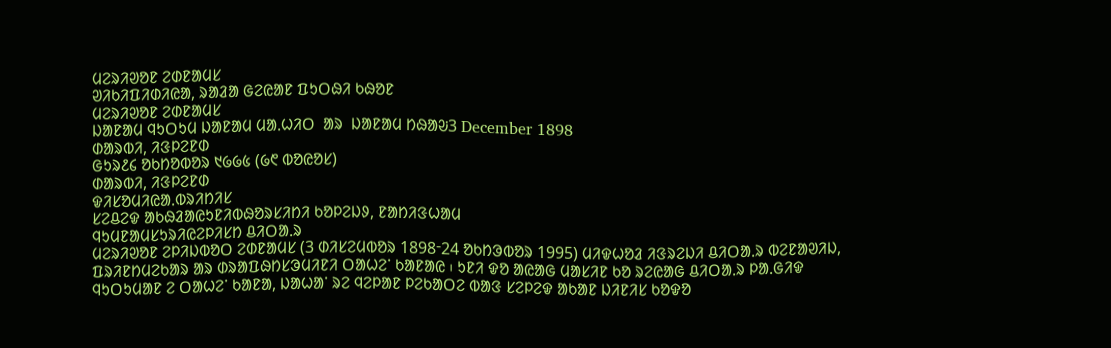ᱢᱮᱨᱤᱣᱚᱱ ᱮᱰᱱᱟᱢᱥ
ᱣᱤᱠᱤᱯᱤᱰᱤᱭᱟ, ᱨᱟᱲᱟ ᱜᱮᱭᱟᱱ ᱯᱩᱛᱷᱤ ᱠᱷᱚᱱ
ᱢᱮᱨᱤᱣᱚᱱ ᱮᱰᱱᱟᱢᱥ
ᱡᱟᱱᱟᱢ ᱧᱩᱛᱩᱢ ᱡᱟᱱᱟᱢ ᱢᱟᱹᱦᱤᱛ  ᱟᱨ  ᱡᱟᱱᱟᱢ ᱴᱷᱟᱶ3 December 1898
ᱰᱟᱨᱵᱤ, ᱤᱝᱞᱮᱱᱰ
ᱜᱩᱨ᱒᱔ ᱚᱠᱴᱚᱵᱚᱨ ᱑᱙᱙᱕ (᱙᱖ ᱵᱚᱭᱚᱥ)
ᱰᱟᱨᱵᱤ, ᱤᱝᱞᱮᱱᱰ
ᱫᱤᱥᱚᱢᱤᱭᱟᱹᱵᱨᱤᱴᱤᱥ
ᱥᱮᱪᱮᱫ ᱟᱠᱷᱲᱟᱭᱩᱱᱤᱵᱷᱚᱨᱥᱤᱴᱤ ᱠᱚᱞᱮᱡᱽ, ᱱᱟᱴᱤᱝᱦᱟᱢ
ᱧᱩᱢᱱᱟᱢᱥᱩᱨᱤᱭᱮᱞᱤᱥᱴ ᱪᱤᱛᱟᱹᱨ
ᱢᱮᱨᱤᱣᱚᱱ ᱮᱞᱤᱡᱵᱚᱛ ᱮᱰᱱᱟᱢᱥ (3 ᱰᱤᱥᱮᱢᱵᱚᱨ 1898ᱼ24 ᱚᱠᱴᱳᱵᱚᱨ 1995) ᱢᱤᱫᱦᱚᱲ ᱤᱝᱨᱮᱡᱤ ᱪᱤᱛᱟᱹᱨ ᱵᱮᱱᱟᱣᱤᱡ, ᱯᱨᱤᱱᱴᱢᱮᱠᱟᱨ ᱟᱨ ᱰᱨᱟᱯᱷᱴᱥᱳᱢᱤᱱᱤ ᱛᱟᱦᱮᱸ ᱠᱟᱱᱟᱭ ᱾ ᱩᱱᱤ ᱫᱚ ᱟᱭᱟᱜ ᱢᱟᱥᱤᱱ ᱠᱚ ᱨᱮᱭᱟᱜ ᱪᱤᱛᱟᱹᱨ ᱞᱟᱹᱜᱤᱫ ᱧᱩᱛᱩᱢᱟᱱ ᱮ ᱛᱟᱦᱮᱸ ᱠᱟᱱᱟ, ᱡᱟᱦᱟᱸ ᱨᱮ ᱧᱮᱞᱟᱱ ᱞᱮᱠᱟᱛᱮ ᱵᱟᱝ ᱥᱮᱞᱮᱫ ᱟᱠᱟᱱ ᱡᱤᱱᱤᱥ ᱠᱚᱫᱚ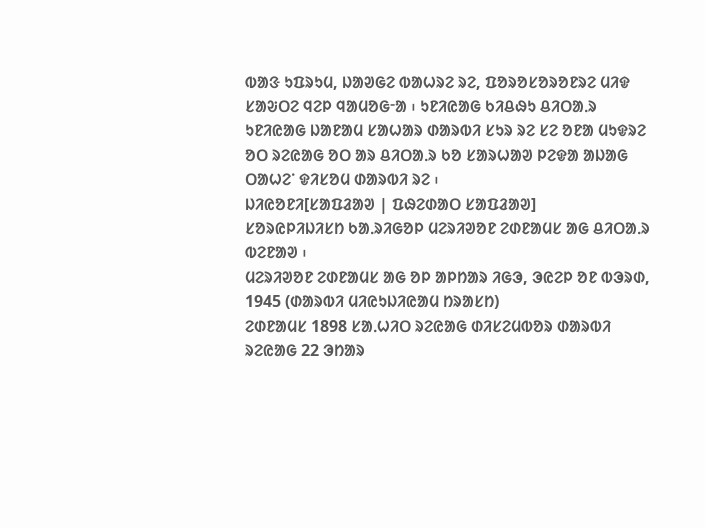ᱵᱟᱝ ᱩᱯᱨᱩᱢ, ᱡᱟᱣᱜᱮ ᱵᱟᱦᱨᱮ ᱨᱮ, ᱯᱚᱨᱚᱥᱚᱨᱚᱱᱨᱮ ᱢᱤᱫ ᱥᱟᱶᱛᱮ ᱧᱮᱞ ᱧᱟᱢᱚᱜᱼᱟ ᱾ ᱩᱱᱤᱭᱟᱜ ᱠᱤᱪᱷᱩ ᱪᱤᱛᱟᱹᱨ ᱩᱱᱤᱭᱟᱜ ᱡᱟᱱᱟᱢ ᱥᱟᱦᱟᱨ ᱰᱟᱨᱵᱤ ᱥᱩᱨ ᱨᱮ ᱥᱮ ᱚᱱᱟ ᱢᱩᱫᱨᱮ ᱚᱛ ᱨᱮᱭᱟᱜ ᱚᱛ ᱟᱨ ᱪᱤᱛᱟᱹᱨ ᱠᱚ ᱥᱟᱨᱦᱟᱣ ᱞᱮᱫᱟ ᱟᱡᱟᱜ ᱛᱟᱦᱮᱸ ᱫᱤᱥᱚᱢ ᱰᱟᱨᱵᱤ ᱨᱮ ᱾
ᱡᱤᱭᱚᱱᱤ[ᱥᱟᱯᱲᱟᱣ | ᱯᱷᱮᱰᱟᱛ ᱥᱟᱯᱲᱟᱣ]
ᱥᱚᱨᱭᱞᱤᱡᱤᱥᱴ ᱠᱟᱹᱨᱤᱜᱚᱞ ᱢᱮᱨᱤᱣᱚᱱ ᱮᱰᱱᱟᱢᱥ ᱟᱜ ᱪᱤᱛᱟᱹᱨ ᱵᱮᱱᱟᱣ ᱾
ᱢᱮᱨᱤᱣᱚᱱ ᱮᱰᱱᱟᱢᱥ ᱟᱜ ᱚᱞ ᱟᱞᱴᱟᱨ ᱤᱜᱳ, ᱳᱭᱮᱞ ᱚᱱ ᱵᱳᱨᱰ, 1945 (ᱰᱟᱨᱵᱤ ᱢᱤᱭᱩᱡᱤᱭᱟᱢ ᱴᱨᱟᱥᱴ)
ᱮᱰᱱᱟᱢᱥ 1898 ᱥᱟᱹᱦᱤᱛ ᱨᱮᱭᱟᱜ ᱰᱤᱥᱮᱢᱵᱚᱨ ᱰᱟᱨᱵᱤ ᱨᱮᱭᱟᱜ 22 ᱳᱴᱟᱨ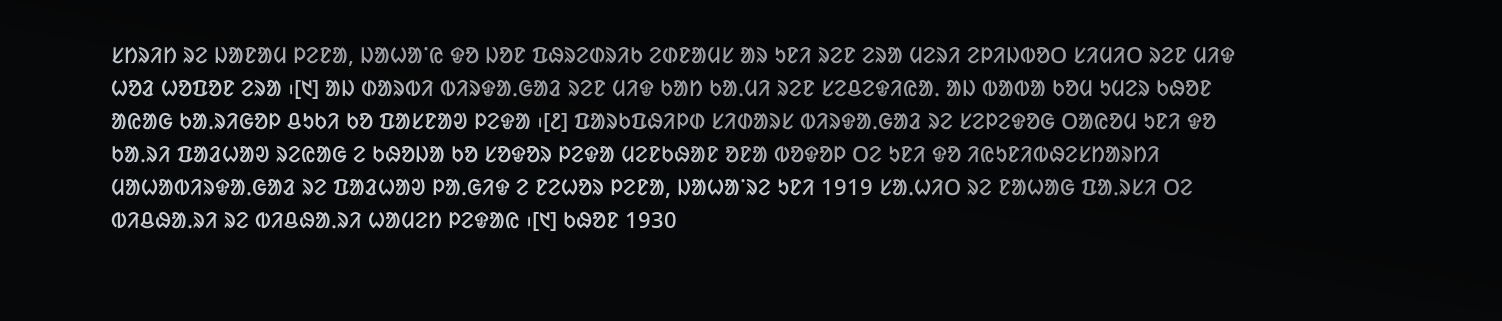ᱥᱴᱨᱤᱴ ᱨᱮ ᱡᱟᱱᱟᱢ ᱞᱮᱱᱟ, ᱡᱟᱦᱟᱸᱭ ᱫᱚ ᱡᱚᱱ ᱯᱷᱨᱮᱰᱨᱤᱠ ᱮᱰᱱᱟᱢᱥ ᱟᱨ ᱩᱱᱤ ᱨᱮᱱ ᱮᱨᱟ ᱢᱮᱨᱤ ᱮᱞᱤᱡᱵᱚᱛ ᱥᱤᱢᱤᱛ ᱨᱮᱱ ᱢᱤᱫ ᱦᱚᱲ ᱦᱚᱯᱚᱱ ᱮᱨᱟ ᱾[᱑] ᱟᱡ ᱰᱟᱨᱵᱤ ᱵᱤᱨᱫᱟᱹᱜᱟᱲ ᱨᱮᱱ ᱢᱤᱫ ᱠᱟᱴ ᱠᱟᱹᱢᱤ ᱨᱮᱱ ᱥᱮᱪᱮᱫᱤᱭᱟᱹ ᱟᱡ ᱵᱟᱵᱟ ᱠᱚᱢ ᱩᱢᱮᱨ ᱠᱷᱚᱱ ᱟᱭᱟᱜ ᱠᱟᱹᱨᱤᱜᱚᱞ ᱪᱩᱠᱤ ᱠᱚ ᱯᱟᱥᱱᱟᱣ ᱞᱮᱫᱟ ᱾[᱒] ᱯᱟᱨᱠᱯᱷᱤᱞᱰ ᱥᱤᱰᱟᱨᱥ ᱵᱤᱨᱫᱟᱹᱜᱟᱲ ᱨᱮ ᱥᱮᱞᱮᱫᱚᱜ ᱛᱟᱭᱚᱢ ᱩᱱᱤ ᱫᱚ ᱠᱟᱹᱨᱤ ᱯᱟᱲᱦᱟᱣ ᱨᱮᱭᱟᱜ ᱮ ᱠᱷᱚᱡᱟ ᱠᱚ ᱥᱚᱫᱚᱨ ᱞᱮᱫᱟ ᱢᱮᱱᱠᱷᱟᱱ ᱚᱱᱟ ᱵᱚᱫᱚᱞ ᱛᱮ ᱩᱱᱤ ᱫᱚ ᱤᱭᱩᱱᱤᱵᱷᱮᱥᱴᱟᱨᱴᱤ ᱢᱟᱦᱟᱵᱤᱨᱫᱟᱹᱜᱟᱲ ᱨᱮ ᱯᱟᱲᱦᱟᱣ ᱞᱟᱹᱜᱤᱫ ᱮ ᱱᱮᱦᱚᱨ ᱞᱮᱱᱟ, ᱡᱟᱦᱟᱸᱨᱮ ᱩᱱᱤ 1919 ᱥᱟᱹᱦᱤᱛ ᱨᱮ ᱱᱟᱦᱟᱜ ᱯᱟᱹᱨᱥᱤ ᱛᱮ ᱵᱤᱪᱷᱟᱹᱨᱤ ᱨᱮ ᱵᱤᱪᱷᱟᱹᱨᱤ ᱦᱟᱢᱮᱴ ᱞᱮᱫᱟᱭ ᱾[᱑] ᱠᱷᱚᱱ 1930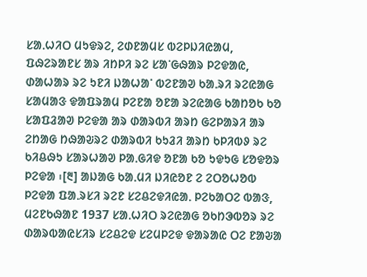ᱥᱟᱹᱦᱤᱛ ᱢᱩᱫᱨᱮ, ᱮᱰᱱᱟᱢᱥ ᱵᱮᱞᱡᱤᱭᱟᱢ, ᱯᱷᱮᱨᱟᱱᱥ ᱟᱨ ᱤᱴᱞᱤ ᱨᱮ ᱥᱟᱸᱜᱷᱟᱨ ᱞᱮᱫᱟᱭ, ᱰᱟᱦᱟᱨ ᱨᱮ ᱩᱱᱤ ᱡᱟᱦᱟᱸ ᱵᱮᱱᱟᱣ ᱠᱟᱹᱨᱤ ᱨᱮᱭᱟᱜ ᱥᱟᱢᱟᱝ ᱫᱟᱯᱨᱟᱢ ᱞᱮᱱᱟ ᱚᱱᱟ ᱨᱮᱭᱟᱜ ᱠᱟᱴᱚᱠ ᱠᱚ ᱥᱟᱯᱲᱟᱣ ᱞᱮᱫᱟ ᱟᱨ ᱰᱟᱨᱵᱤ ᱟᱨᱴ ᱜᱮᱞᱟᱨᱤ ᱟᱨ ᱮᱴᱟᱜ ᱴᱷᱟᱶᱨᱮ ᱰᱟᱨᱵᱤ ᱠᱩᱲᱤ ᱟᱨᱴ ᱠᱞᱤᱵᱽ ᱨᱮ ᱠᱤᱪᱷᱩ ᱥᱟᱨᱦᱟᱣ ᱞᱟᱹᱜᱤᱫ ᱚᱱᱟ ᱠᱚ ᱩᱫᱩᱜ ᱥᱚᱫᱚᱨ ᱞᱮᱫᱟ ᱾[᱓] ᱟᱡᱟᱜ ᱠᱟᱹᱢᱤ ᱡᱤᱭᱚᱱ ᱮ ᱮᱛᱚᱦᱚᱵ ᱞᱮᱫᱟ ᱯᱟᱹᱨᱥᱤ ᱨᱮᱱ ᱥᱮᱪᱮᱫᱤᱭᱟᱹ ᱞᱮᱠᱟᱛᱮ ᱵᱟᱝ, ᱢᱮᱱᱠᱷᱟᱱ 1937 ᱥᱟᱹᱦᱤᱛ ᱨᱮᱭᱟᱜ ᱚᱠᱴᱳᱵᱚᱨ ᱨᱮ ᱰᱟᱨᱵᱟᱭᱥᱤᱨ ᱥᱮᱪᱮᱫ ᱥᱮᱢᱞᱮᱫ ᱫᱟᱨᱟᱭ ᱛᱮ ᱱᱟᱶᱟ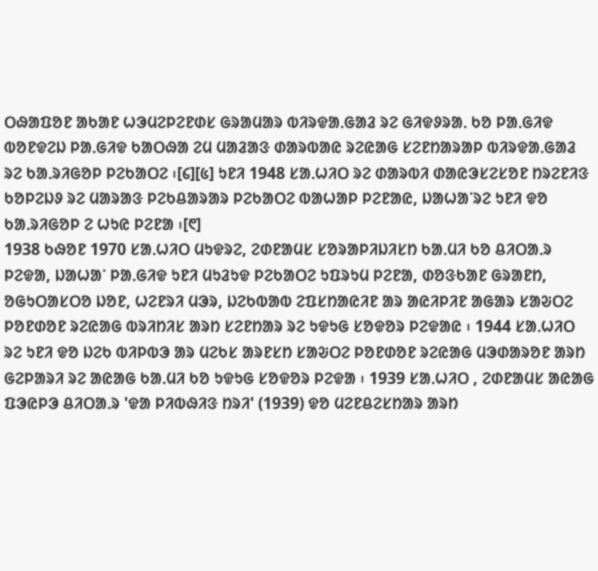ᱛᱷᱟᱯᱚᱱ ᱟᱠᱟᱱ ᱦᱳᱢᱮᱞᱮᱱᱰᱥ ᱜᱨᱟᱢᱟᱨ ᱵᱤᱨᱫᱟᱹᱜᱟᱲ ᱨᱮ ᱜᱤᱫᱽᱨᱟᱹ ᱠᱚ ᱞᱟᱹᱜᱤᱫ ᱵᱚᱱᱫᱮᱡ ᱞᱟᱹᱜᱤᱫ ᱠᱟᱛᱷᱟ ᱮᱢ ᱢᱟᱲᱟᱝ ᱰᱟᱨᱵᱟᱭ ᱨᱮᱭᱟᱜ ᱥᱮᱱᱴᱟᱨᱟᱞ ᱵᱤᱨᱫᱟᱹᱜᱟᱲ ᱨᱮ ᱠᱟᱹᱨᱤᱜᱚᱞ ᱞᱮᱠᱟᱛᱮ ᱾[᱔][᱕] ᱩᱱᱤ 1948 ᱥᱟᱹᱦᱤᱛ ᱨᱮ ᱰᱟᱨᱵᱤ ᱰᱟᱭᱳᱥᱮᱥᱚᱱ ᱴᱨᱮᱱᱤᱝ ᱠᱚᱞᱮᱡᱽ ᱨᱮ ᱢᱟᱨᱟᱝ ᱞᱮᱠᱪᱟᱨᱟᱨ ᱞᱮᱠᱟᱛᱮ ᱵᱟᱦᱟᱞ ᱞᱮᱱᱟᱭ, ᱡᱟᱦᱟᱸᱨᱮ ᱩᱱᱤ ᱫᱚ ᱠᱟᱹᱨᱤᱜᱚᱞ ᱮ ᱦᱩᱭ ᱞᱮᱱᱟ ᱾[᱖]
1938 ᱠᱷᱚᱱ 1970 ᱥᱟᱹᱦᱤᱛ ᱢᱩᱫᱨᱮ, ᱮᱰᱱᱟᱢᱥ ᱥᱚᱨᱟᱞᱤᱡᱤᱥᱴ ᱠᱟᱹᱢᱤ ᱠᱚ ᱪᱤᱛᱟᱹᱨ ᱞᱮᱫᱟ, ᱡᱟᱦᱟᱸ ᱞᱟᱹᱜᱤᱫ ᱩᱱᱤ ᱢᱩᱲᱩᱫ ᱞᱮᱠᱟᱛᱮ ᱩᱯᱨᱩᱢ ᱞᱮᱱᱟ, ᱰᱚᱝᱠᱟᱱ ᱜᱨᱟᱱᱴ, ᱚᱜᱩᱛᱟᱥᱛᱚ ᱡᱚᱱ, ᱦᱮᱱᱨᱤ ᱢᱳᱨ, ᱡᱮᱠᱵᱟᱵ ᱮᱯᱥᱴᱟᱭᱤᱱ ᱟᱨ ᱟᱭᱤᱞᱤᱱ ᱟᱜᱟᱨ ᱥᱟᱶᱛᱮ ᱞᱚᱱᱰᱚᱱ ᱨᱮᱭᱟᱜ ᱵᱨᱤᱴᱤᱥ ᱟᱨᱴ ᱥᱮᱱᱴᱟᱨ ᱨᱮ ᱩᱫᱩᱜ ᱥᱚᱫᱚᱨ ᱞᱮᱫᱟᱭ ᱾ 1944 ᱥᱟᱹᱦᱤᱛ ᱨᱮ ᱩᱱᱤ ᱫᱚ ᱡᱮᱠ ᱵᱤᱞᱵᱳ ᱟᱨ ᱢᱮᱠᱥ ᱟᱨᱱᱥᱴ ᱥᱟᱶᱛᱮ ᱞᱚᱱᱰᱚᱱ ᱨᱮᱭᱟᱜ ᱢᱳᱰᱟᱨᱚᱱ ᱟᱨᱴ ᱜᱮᱞᱟᱨᱤ ᱨᱮ ᱟᱭᱟᱜ ᱠᱟᱹᱢᱤ ᱠᱚ ᱩᱫᱩᱜ ᱥᱚᱫᱚᱨ ᱞᱮᱫᱟ ᱾ 1939 ᱥᱟᱹᱦᱤᱛ , ᱮᱰᱱᱟᱢᱥ ᱟᱭᱟᱜ ᱯᱳᱭᱞᱳ ᱪᱤᱛᱟᱹᱨ 'ᱫᱟ ᱞᱤᱵᱷᱤᱝ ᱴᱨᱤ' (1939) ᱫᱚ ᱢᱮᱱᱪᱮᱥᱴᱟᱨ ᱟᱨᱴ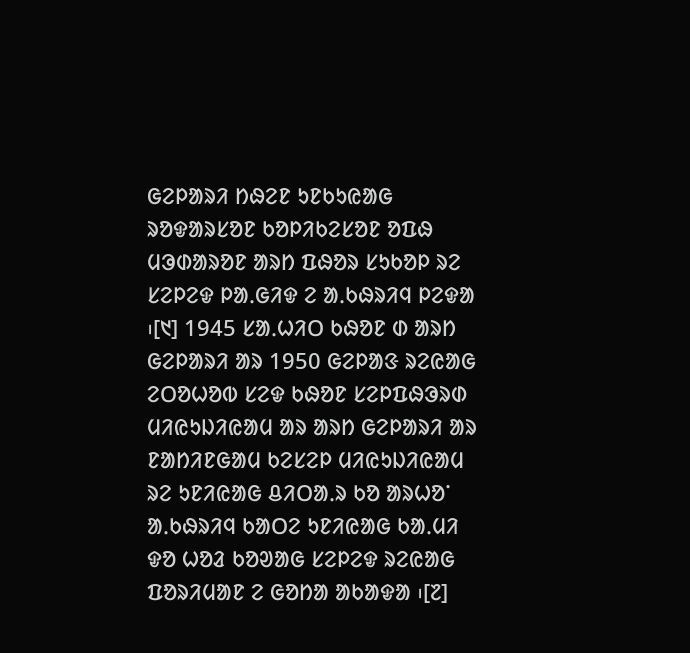ᱜᱮᱞᱟᱨᱤ ᱴᱷᱮᱱ ᱩᱱᱠᱩᱭᱟᱜ ᱨᱚᱫᱟᱨᱥᱚᱱ ᱠᱚᱞᱤᱠᱮᱥᱚᱱ ᱚᱯᱷ ᱢᱳᱰᱟᱨᱚᱱ ᱟᱨᱴ ᱯᱷᱚᱨ ᱥᱩᱠᱚᱞ ᱨᱮ ᱥᱮᱞᱮᱫ ᱞᱟᱹᱜᱤᱫ ᱮ ᱟᱹᱠᱷᱨᱤᱧ ᱞᱮᱫᱟ ᱾[᱑] 1945 ᱥᱟᱹᱦᱤᱛ ᱠᱷᱚᱱ ᱰ ᱟᱨᱴ ᱜᱮᱞᱟᱨᱤ ᱟᱨ 1950 ᱜᱮᱞᱟᱝ ᱨᱮᱭᱟᱜ ᱮᱛᱚᱦᱚᱵ ᱥᱮᱫ ᱠᱷᱚᱱ ᱥᱮᱞᱯᱷᱳᱨᱰ ᱢᱤᱭᱩᱡᱤᱭᱟᱢ ᱟᱨ ᱟᱨᱴ ᱜᱮᱞᱟᱨᱤ ᱟᱨ ᱱᱟᱴᱤᱱᱜᱟᱢ ᱠᱮᱥᱮᱞ ᱢᱤᱭᱩᱡᱤᱭᱟᱢ ᱨᱮ ᱩᱱᱤᱭᱟᱜ ᱪᱤᱛᱟᱹᱨ ᱠᱚ ᱟᱨᱦᱚᱸ ᱟᱹᱠᱷᱨᱤᱧ ᱠᱟᱛᱮ ᱩᱱᱤᱭᱟᱜ ᱠᱟᱹᱢᱤ ᱫᱚ ᱦᱚᱲ ᱠᱚᱣᱟᱜ ᱥᱮᱞᱮᱫ ᱨᱮᱭᱟᱜ ᱯᱚᱨᱤᱢᱟᱱ ᱮ ᱜᱚᱴᱟ ᱟᱠᱟᱫᱟ ᱾[᱗]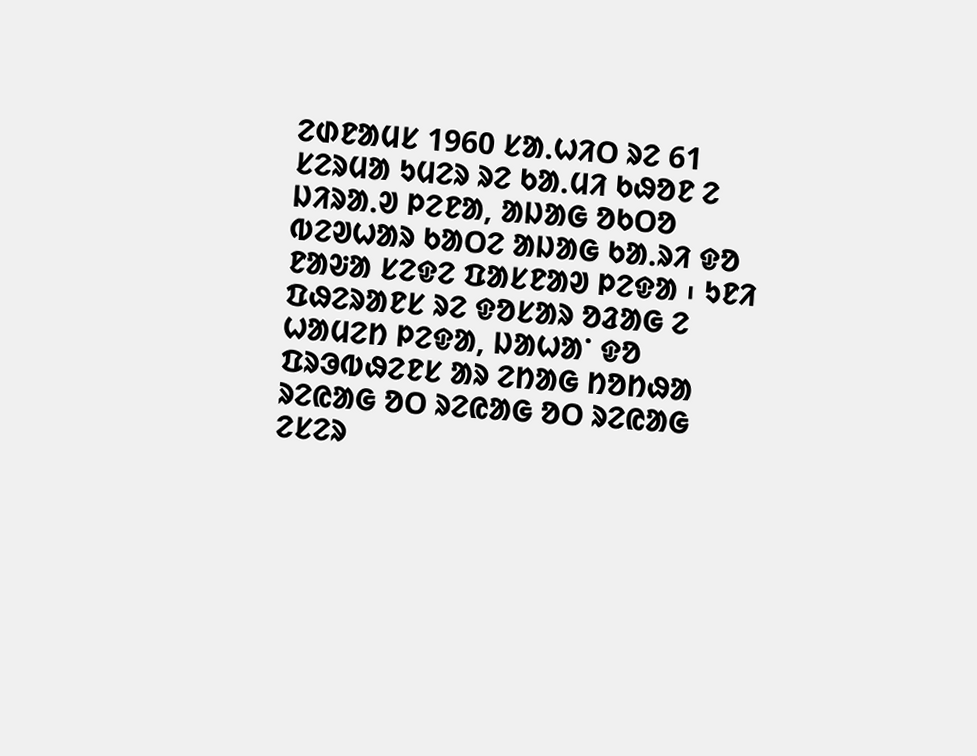ᱮᱰᱱᱟᱢᱥ 1960 ᱥᱟᱹᱦᱤᱛ ᱨᱮ 61 ᱥᱮᱨᱢᱟ ᱩᱢᱮᱨ ᱨᱮ ᱠᱟᱹᱢᱤ ᱠᱷᱚᱱ ᱮ ᱡᱤᱨᱟᱹᱣ ᱞᱮᱱᱟ, ᱟᱡᱟᱜ ᱚᱠᱛᱚ ᱵᱮᱣᱦᱟᱨ ᱠᱟᱛᱮ ᱟᱡᱟᱜ ᱠᱟᱹᱨᱤ ᱫᱚ ᱱᱟᱶᱟ ᱥᱮᱫᱮ ᱯᱟᱥᱱᱟᱣ ᱞᱮᱫᱟ ᱾ ᱩᱱᱤ ᱯᱷᱮᱨᱟᱱᱥ ᱨᱮ ᱫᱚᱥᱟᱨ ᱚᱲᱟᱜ ᱮ ᱦᱟᱢᱮᱴ ᱞᱮᱫᱟ, ᱡᱟᱦᱟᱸ ᱫᱚ ᱯᱨᱳᱵᱷᱮᱱᱥ ᱟᱨ ᱮᱴᱟᱜ ᱴᱚᱴᱷᱟ ᱨᱮᱭᱟᱜ ᱚᱛ ᱨᱮᱭᱟᱜ ᱚᱛ ᱨᱮᱭᱟᱜ ᱮᱥᱮᱨ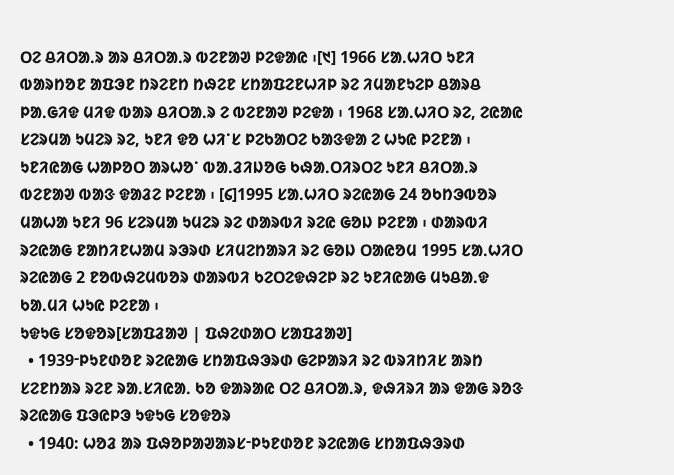ᱛᱮ ᱪᱤᱛᱟᱹᱨ ᱟᱨ ᱪᱤᱛᱟᱹᱨ ᱵᱮᱱᱟᱣ ᱞᱮᱫᱟᱭ ᱾[᱑] 1966 ᱥᱟᱹᱦᱤᱛ ᱩᱱᱤ ᱵᱟᱨᱴᱚᱱ ᱟᱯᱳᱱ ᱴᱨᱮᱱᱴ ᱴᱷᱮᱱ ᱥᱴᱟᱯᱮᱱᱦᱤᱞ ᱨᱮ ᱤᱢᱟᱱᱩᱮᱞ ᱪᱟᱨᱪ ᱞᱟᱹᱜᱤᱫ ᱢᱤᱫ ᱵᱟᱨ ᱪᱤᱛᱟᱹᱨ ᱮ ᱵᱮᱱᱟᱣ ᱞᱮᱫᱟ ᱾ 1968 ᱥᱟᱹᱦᱤᱛ ᱨᱮ, ᱮᱭᱟᱭ ᱥᱮᱨᱢᱟ ᱩᱢᱮᱨ ᱨᱮ, ᱩᱱᱤ ᱫᱚ ᱦᱤᱸᱥ ᱞᱮᱠᱟᱛᱮ ᱠᱟᱝᱫᱟ ᱮ ᱦᱩᱭ ᱞᱮᱱᱟ ᱾ ᱩᱱᱤᱭᱟᱜ ᱦᱟᱞᱚᱛ ᱟᱨᱦᱚᱸ ᱵᱟᱹᱲᱤᱡᱚᱜ ᱠᱷᱟᱹᱛᱤᱨᱛᱮ ᱩᱱᱤ ᱪᱤᱛᱟᱹᱨ ᱵᱮᱱᱟᱣ ᱵᱟᱝ ᱫᱟᱲᱮ ᱞᱮᱱᱟ ᱾ [᱔]1995 ᱥᱟᱹᱦᱤᱛ ᱨᱮᱭᱟᱜ 24 ᱚᱠᱴᱳᱵᱚᱨ ᱢᱟᱦᱟ ᱩᱱᱤ 96 ᱥᱮᱨᱢᱟ ᱩᱢᱮᱨ ᱨᱮ ᱰᱟᱨᱵᱤ ᱨᱮᱭ ᱜᱚᱡ ᱞᱮᱱᱟ ᱾ ᱰᱟᱨᱵᱤ ᱨᱮᱭᱟᱜ ᱱᱟᱴᱤᱱᱦᱟᱢ ᱨᱳᱨᱰ ᱥᱤᱢᱮᱴᱟᱨᱤ ᱨᱮ ᱜᱚᱡ ᱛᱟᱭᱚᱢ 1995 ᱥᱟᱹᱦᱤᱛ ᱨᱮᱭᱟᱜ 2 ᱱᱚᱵᱷᱮᱢᱵᱚᱨ ᱰᱟᱨᱵᱤ ᱠᱮᱛᱮᱫᱷᱮᱞ ᱨᱮ ᱩᱱᱤᱭᱟᱜ ᱢᱩᱪᱟᱹᱫ ᱠᱟᱹᱢᱤ ᱦᱩᱭ ᱞᱮᱱᱟ ᱾
ᱩᱫᱩᱜ ᱥᱚᱫᱚᱨ[ᱥᱟᱯᱲᱟᱣ | ᱯᱷᱮᱰᱟᱛ ᱥᱟᱯᱲᱟᱣ]
  • 1939ᱼᱞᱩᱱᱰᱚᱱ ᱨᱮᱭᱟᱜ ᱥᱴᱟᱯᱷᱳᱨᱰ ᱜᱮᱞᱟᱨᱤ ᱨᱮ ᱵᱨᱤᱴᱤᱥ ᱟᱨᱴ ᱥᱮᱱᱴᱟᱨ ᱨᱮᱱ ᱨᱟᱹᱥᱤᱭᱟᱹ ᱠᱚ ᱫᱟᱨᱟᱭ ᱛᱮ ᱪᱤᱛᱟᱹᱨ, ᱫᱷᱤᱨᱤ ᱟᱨ ᱫᱟᱜ ᱨᱚᱝ ᱨᱮᱭᱟᱜ ᱯᱳᱭᱞᱳ ᱩᱫᱩᱜ ᱥᱚᱫᱚᱨ
  • 1940: ᱦᱚᱲ ᱟᱨ ᱯᱷᱚᱞᱟᱣᱟᱨᱥᱼᱞᱩᱱᱰᱚᱱ ᱨᱮᱭᱟᱜ ᱥᱴᱟᱯᱷᱳᱨᱰ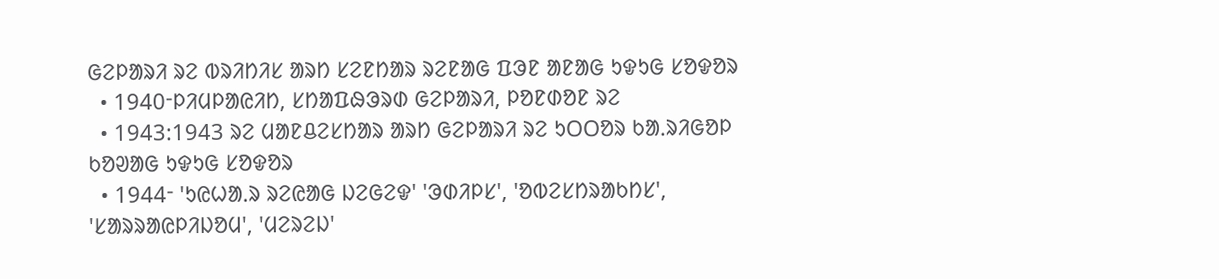ᱜᱮᱞᱟᱨᱤ ᱨᱮ ᱵᱨᱤᱴᱤᱥ ᱟᱨᱴ ᱥᱮᱱᱴᱟᱨ ᱨᱮᱱᱟᱜ ᱯᱳᱱ ᱟᱱᱟᱜ ᱩᱫᱩᱜ ᱥᱚᱫᱚᱨ
  • 1940ᱼᱞᱤᱢᱞᱟᱭᱤᱴ, ᱥᱴᱟᱯᱷᱳᱨᱰ ᱜᱮᱞᱟᱨᱤ, ᱞᱚᱱᱰᱚᱱ ᱨᱮ
  • 1943:1943 ᱨᱮ ᱢᱟᱱᱪᱮᱥᱴᱟᱨ ᱟᱨᱴ ᱜᱮᱞᱟᱨᱤ ᱨᱮ ᱩᱛᱛᱚᱨ ᱠᱟᱹᱨᱤᱜᱚᱞ ᱠᱚᱣᱟᱜ ᱩᱫᱩᱜ ᱥᱚᱫᱚᱨ
  • 1944ᱼ 'ᱩᱭᱦᱟᱹᱨ ᱨᱮᱭᱟᱜ ᱡᱮᱜᱮᱫ' 'ᱳᱰᱤᱞᱥ', 'ᱚᱵᱮᱥᱴᱨᱟᱠᱴᱥ', 'ᱥᱟᱨᱨᱟᱭᱞᱤᱡᱚᱢ', 'ᱢᱮᱨᱮᱡ'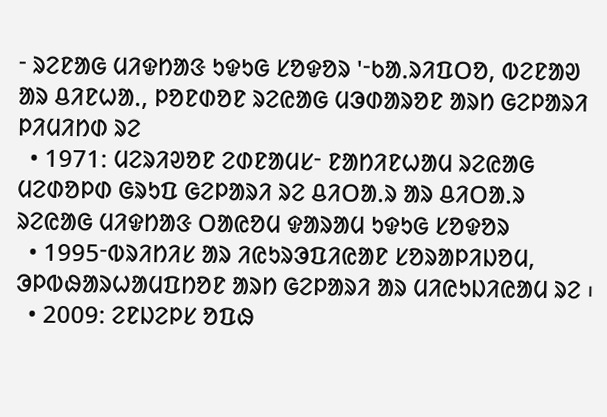ᱼ ᱨᱮᱱᱟᱜ ᱢᱤᱫᱴᱟᱝ ᱩᱫᱩᱜ ᱥᱚᱫᱚᱨ 'ᱼᱠᱟᱹᱨᱤᱯᱛᱚ, ᱵᱮᱱᱟᱣ ᱟᱨ ᱪᱤᱱᱦᱟᱹ, ᱞᱚᱱᱰᱚᱱ ᱨᱮᱭᱟᱜ ᱢᱳᱰᱟᱨᱚᱱ ᱟᱨᱴ ᱜᱮᱞᱟᱨᱤ ᱞᱤᱢᱤᱴᱰ ᱨᱮ
  • 1971: ᱢᱮᱨᱤᱣᱚᱱ ᱮᱰᱱᱟᱢᱥᱼ ᱱᱟᱴᱤᱱᱦᱟᱢ ᱨᱮᱭᱟᱜ ᱢᱮᱰᱚᱞᱰ ᱜᱨᱩᱯ ᱜᱮᱞᱟᱨᱤ ᱨᱮ ᱪᱤᱛᱟᱹᱨ ᱟᱨ ᱪᱤᱛᱟᱹᱨ ᱨᱮᱭᱟᱜ ᱢᱤᱫᱴᱟᱝ ᱛᱟᱭᱚᱢ ᱫᱟᱨᱟᱢ ᱩᱫᱩᱜ ᱥᱚᱫᱚᱨ
  • 1995ᱼᱵᱨᱤᱴᱤᱥ ᱟᱨ ᱤᱭᱩᱨᱳᱯᱤᱭᱟᱱ ᱥᱚᱨᱟᱞᱤᱡᱚᱢ, ᱳᱞᱵᱷᱟᱨᱦᱟᱢᱯᱴᱚᱱ ᱟᱨᱴ ᱜᱮᱞᱟᱨᱤ ᱟᱨ ᱢᱤᱭᱩᱡᱤᱭᱟᱢ ᱨᱮ ᱾
  • 2009: ᱮᱱᱡᱮᱞᱥ ᱚᱯᱷ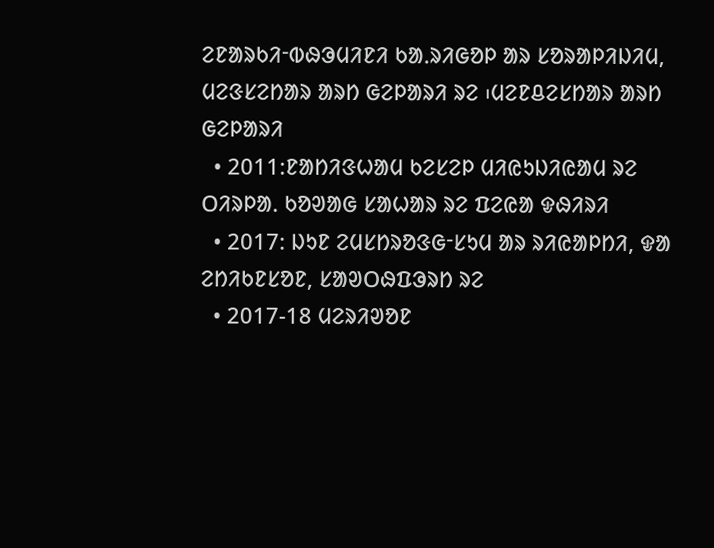ᱮᱱᱟᱨᱠᱤᱼᱵᱷᱳᱢᱤᱱᱤ ᱠᱟᱹᱨᱤᱜᱚᱞ ᱟᱨ ᱥᱚᱨᱟᱞᱤᱡᱤᱢ, ᱢᱮᱝᱥᱮᱴᱟᱨ ᱟᱨᱴ ᱜᱮᱞᱟᱨᱤ ᱨᱮ ᱾ᱢᱮᱱᱪᱮᱥᱴᱟᱨ ᱟᱨᱴ ᱜᱮᱞᱟᱨᱤ
  • 2011:ᱱᱟᱴᱤᱝᱦᱟᱢ ᱠᱮᱥᱮᱞ ᱢᱤᱭᱩᱡᱤᱭᱟᱢ ᱨᱮ ᱛᱤᱨᱞᱟᱹ ᱠᱚᱣᱟᱜ ᱥᱟᱦᱟᱨ ᱨᱮ ᱯᱮᱭᱟ ᱫᱷᱤᱨᱤ
  • 2017: ᱡᱩᱱ ᱮᱢᱥᱴᱨᱚᱝᱜᱼᱥᱩᱢ ᱟᱨ ᱨᱤᱭᱟᱞᱴᱤ, ᱫᱟ ᱮᱴᱤᱠᱱᱥᱚᱱ, ᱥᱟᱣᱛᱷᱯᱳᱨᱴ ᱨᱮ
  • 2017-18 ᱢᱮᱨᱤᱣᱚᱱ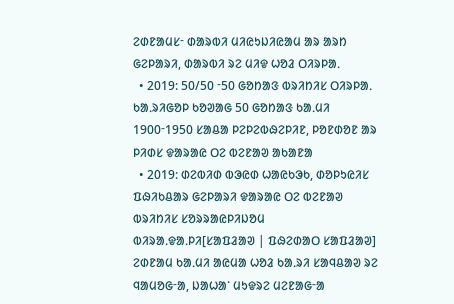ᱮᱰᱱᱟᱢᱥᱼ ᱰᱟᱨᱵᱤ ᱢᱤᱭᱩᱡᱤᱭᱟᱢ ᱟᱨ ᱟᱨᱴ ᱜᱮᱞᱟᱨᱤ, ᱰᱟᱨᱵᱤ ᱨᱮ ᱢᱤᱫ ᱦᱚᱲ ᱛᱤᱨᱞᱟᱹ
  • 2019: 50/50 ᱼ50 ᱜᱚᱴᱟᱝ ᱵᱨᱤᱴᱤᱥ ᱛᱤᱨᱞᱟᱹ ᱠᱟᱹᱨᱤᱜᱚᱞ ᱠᱚᱣᱟᱜ 50 ᱜᱚᱴᱟᱝ ᱠᱟᱹᱢᱤ 1900ᱼ1950 ᱥᱟᱪᱟ ᱞᱮᱞᱮᱵᱷᱮᱞᱤᱱ, ᱞᱚᱱᱰᱚᱱ ᱟᱨ ᱞᱤᱰᱥ ᱫᱟᱨᱟᱭ ᱛᱮ ᱵᱮᱱᱟᱣ ᱟᱠᱟᱱᱟ
  • 2019: ᱰᱮᱵᱤᱰ ᱵᱳᱭᱰ ᱦᱟᱭᱠᱳᱠ, ᱰᱚᱞᱩᱭᱤᱥ ᱯᱷᱤᱠᱪᱟᱨ ᱜᱮᱞᱟᱨᱤ ᱫᱟᱨᱟᱭ ᱛᱮ ᱵᱮᱱᱟᱣ ᱵᱨᱤᱴᱤᱥ ᱥᱚᱨᱨᱟᱭᱞᱤᱡᱚᱢ
ᱵᱤᱨᱟᱹᱫᱟᱹᱞᱤ[ᱥᱟᱯᱲᱟᱣ | ᱯᱷᱮᱰᱟᱛ ᱥᱟᱯᱲᱟᱣ]
ᱮᱰᱱᱟᱢ ᱠᱟᱹᱢᱤ ᱟᱭᱢᱟ ᱦᱚᱲ ᱠᱟᱹᱨᱤ ᱥᱟᱧᱪᱟᱣ ᱨᱮ ᱧᱟᱢᱚᱜᱼᱟ, ᱡᱟᱦᱟᱸ ᱢᱩᱫᱨᱮ ᱢᱮᱱᱟᱜᱼᱟ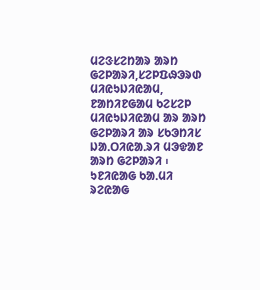ᱢᱮᱝᱥᱮᱴᱟᱨ ᱟᱨᱴ ᱜᱮᱞᱟᱨᱤ,ᱥᱮᱞᱯᱷᱳᱨᱰ ᱢᱤᱭᱩᱡᱤᱭᱟᱢ, ᱱᱟᱴᱤᱱᱜᱟᱢ ᱠᱮᱥᱮᱞ ᱢᱤᱭᱩᱡᱤᱭᱟᱢ ᱟᱨ ᱟᱨᱴ ᱜᱮᱞᱟᱨᱤ ᱟᱨ ᱥᱠᱳᱴᱤᱥ ᱡᱟᱹᱛᱤᱭᱟᱹᱨᱤ ᱢᱳᱫᱟᱱ ᱟᱨᱴ ᱜᱮᱞᱟᱨᱤ ᱾ ᱩᱱᱤᱭᱟᱜ ᱠᱟᱹᱢᱤ ᱨᱮᱭᱟᱜ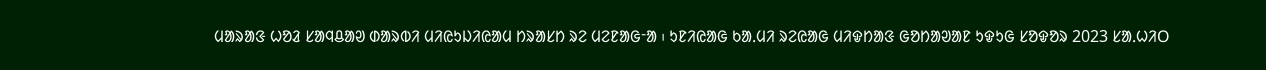ᱢᱟᱨᱟᱝ ᱦᱚᱲ ᱥᱟᱧᱪᱟᱣ ᱰᱟᱨᱵᱤ ᱢᱤᱭᱩᱡᱤᱭᱟᱢ ᱴᱨᱟᱥᱴ ᱨᱮ ᱢᱮᱱᱟᱜᱼᱟ ᱾ ᱩᱱᱤᱭᱟᱜ ᱠᱟᱹᱢᱤ ᱨᱮᱭᱟᱜ ᱢᱤᱫᱴᱟᱝ ᱜᱚᱴᱟᱣᱟᱱ ᱩᱫᱩᱜ ᱥᱚᱫᱚᱨ 2023 ᱥᱟᱹᱦᱤᱛ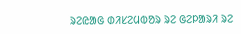ᱨᱮᱭᱟᱜ ᱰᱤᱥᱮᱢᱵᱚᱨ ᱨᱮ ᱜᱮᱞᱟᱨᱤ ᱨᱮ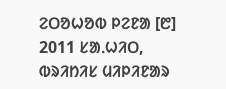ᱮᱛᱚᱦᱚᱵ ᱞᱮᱱᱟ [᱘]
2011 ᱥᱟᱹᱦᱤᱛ, ᱵᱨᱤᱴᱤᱥ ᱢᱤᱞᱤᱱᱟᱨ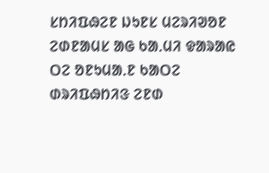ᱥᱴᱤᱯᱷᱮᱱ ᱡᱩᱱᱥ ᱢᱮᱨᱤᱣᱚᱱ ᱮᱰᱱᱟᱢᱥ ᱟᱜ ᱠᱟᱹᱢᱤ ᱫᱟᱨᱟᱭ ᱛᱮ ᱚᱱᱩᱢᱟᱹᱱ ᱠᱟᱛᱮ ᱰᱨᱤᱯᱷᱴᱤᱝ ᱮᱱᱰ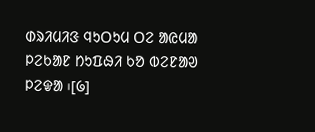ᱰᱨᱤᱢᱤᱝ ᱧᱩᱛᱩᱢ ᱛᱮ ᱟᱭᱢᱟ ᱞᱮᱠᱟᱱ ᱴᱩᱯᱷᱤ ᱠᱚ ᱵᱮᱱᱟᱣ ᱞᱮᱫᱟ ᱾[᱙]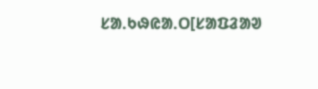ᱥᱟᱹᱠᱷᱭᱟᱹᱛ[ᱥᱟᱯᱲᱟᱣ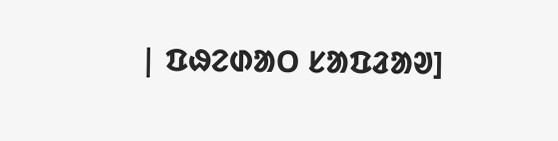| ᱯᱷᱮᱰᱟᱛ ᱥᱟᱯᱲᱟᱣ]